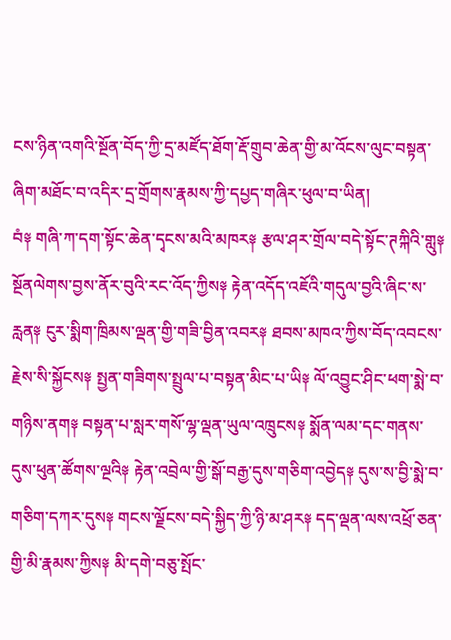ངས་ཉིན་འགའི་སྔོན་བོད་ཀྱི་དྲ་མཛོད་ཐོག་རྡོ་གྲུབ་ཆེན་གྱི་མ་འོངས་ལུང་བསྟན་ཞིག་མཐོང་བ་འདིར་དྲ་གྲོགས་རྣམས་ཀྱི་དཔྱད་གཞིར་ཕུལ་བ་ཡིན།
བཾ༈ གཞི་ཀ་དག་སྟོང་ཆེན་དྭངས་མའི་མཁར༈ རྩལ་ཤར་གྲོལ་བདེ་སྟོང་ཊཀྐིའི་གླུ༈ སྔོནལེགས་བྱས་ནོར་བུའི་རང་འོད་ཀྱིས༈ རྟེན་འདོད་འཇོའི་གདུལ་བྱའི་ཞིང་ས་རླན༈ ངུར་སྨིག་ཁྲིམས་ལྡན་གྱི་གཟི་བྱིན་འབར༈ ཐབས་མཁའ་ཀྱིས་བོད་འབངས་རྗེས་སི་སྐྱོངས༈ སྤྱན་གཟིགས་སྤྲུལ་པ་བསྟན་མིང་པ་ཡི༈ ལོ་འབྱུང་ཤིང་ཕག་སྨེ་བ་གཉིས་ནག༈ བསྟན་པ་སླར་གསོ་ལྷ་ལྡན་ཡུལ་འཁྲུངས༈ སྨོན་ལམ་དང་གནས་དུས་ཕུན་ཚོགས་ལྔའི༈ རྟེན་འབྲེལ་གྱི་སྒོ་བརྒྱ་དུས་གཅིག་འབྱེད༈ དུས་ས་བྱི་སྨེ་བ་གཅིག་དཀར་དུས༈ གངས་ལྗོངས་བདེ་སྐྱིད་ཀྱི་ཉི་མ་ཤར༈ དད་ལྡན་ལས་འཕྲོ་ཅན་གྱི་མི་རྣམས་ཀྱིས༈ མི་དགེ་བཅུ་སྤོང་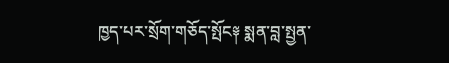ཁྱད་པར་སྲོག་གཅོད་སྤོང༈ སྨན་བླ་སྤྱན་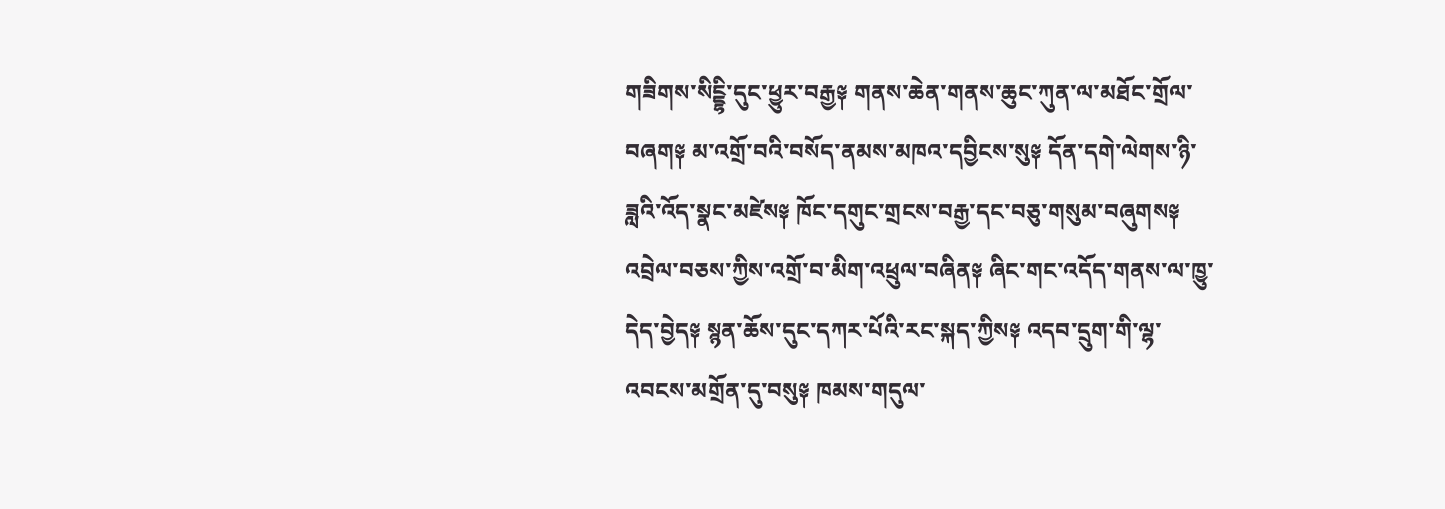གཟིགས་སིངྡྷི་དུང་ཕྱུར་བརྒྱ༈ གནས་ཆེན་གནས་ཆུང་ཀུན་ལ་མཐོང་གྲོལ་བཞག༈ མ་འགྲོ་བའི་བསོད་ནམས་མཁའ་དབྱིངས་སུ༈ དོན་དགེ་ལེགས་ཉི་ཟླའི་འོད་སྣང་མཛེས༈ ཁོང་དགུང་གྲངས་བརྒྱ་དང་བཅུ་གསུམ་བཞུགས༈ འབྲེལ་བཅས་ཀྱིས་འགྲོ་བ་མིག་འཕྲུལ་བཞིན༈ ཞིང་གང་འདོད་གནས་ལ་ཁྱུ་དེད་བྱེད༈ སྙན་ཆོས་དུང་དཀར་པོའི་རང་སྐད་ཀྱིས༈ འདབ་དྲུག་གི་ལྷ་འབངས་མགྲོན་དུ་བསུ༈ ཁམས་གདུལ་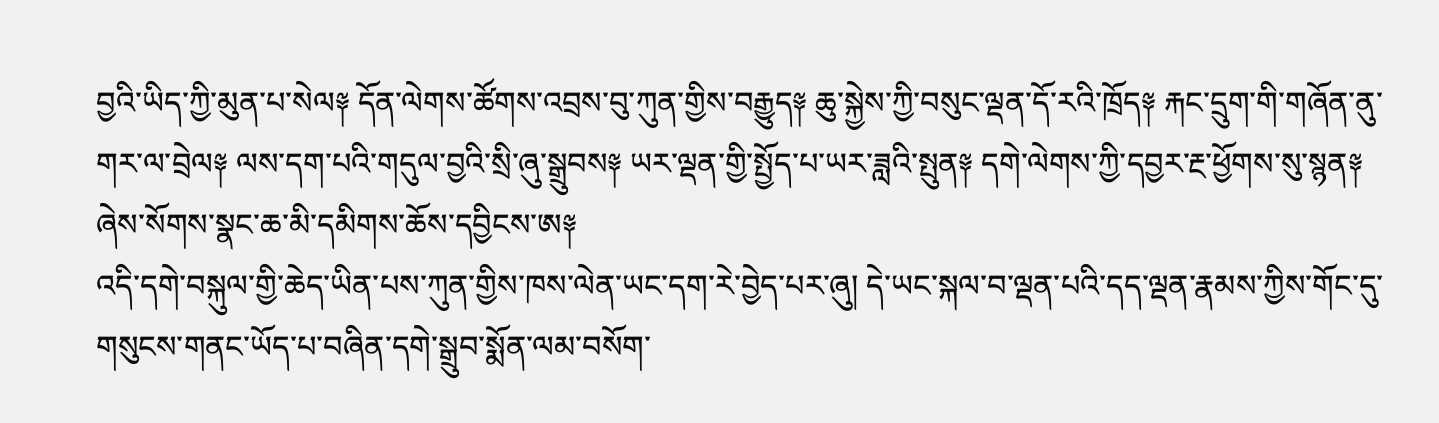བྱའི་ཡིད་ཀྱི་མུན་པ་སེལ༈ དོན་ལེགས་ཚོགས་འབྲས་བུ་ཀུན་གྱིས་བརྒྱུད༈ ཆུ་སྐྱེས་ཀྱི་བསུང་ལྡན་དོ་རའི་ཁྲོད༈ རྐང་དྲུག་གི་གཞོན་ནུ་གར་ལ་བྲེལ༈ ལས་དག་པའི་གདུལ་བྱའི་སྲི་ཞུ་སྒྲུབས༈ ཡར་ལྡན་གྱི་སྤྱོད་པ་ཡར་ཟླའི་སྤུན༈ དགེ་ལེགས་ཀྱི་དབྱར་རྔ་ཕྱོགས་སུ་སྙན༈ ཞེས་སོགས་སྣང་ཆ་མི་དམིགས་ཆོས་དབྱིངས་ཨ༈
འདི་དགེ་བསྐུལ་གྱི་ཆེད་ཡིན་པས་ཀུན་གྱིས་ཁས་ལེན་ཡང་དག་རེ་བྱེད་པར་ཞུ། དེ་ཡང་སྐལ་བ་ལྡན་པའི་དད་ལྡན་རྣམས་ཀྱིས་གོང་དུ་གསུངས་གནང་ཡོད་པ་བཞིན་དགེ་སྒྲུབ་སྨོན་ལམ་བསོག་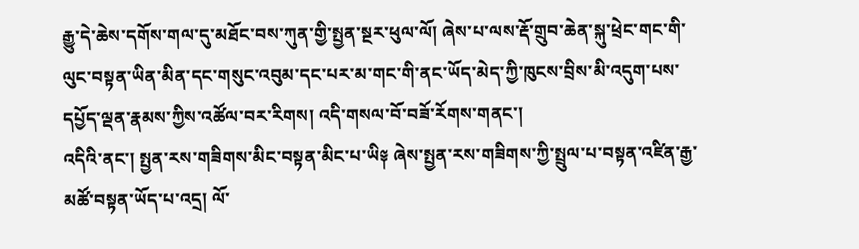རྒྱུ་དེ་ཆེས་དགོས་གལ་དུ་མཐོང་བས་ཀུན་གྱི་སྤྱན་སྔར་ཕུལ་ལོ། ཞེས་པ་ལས་རྡོ་གྲུབ་ཆེན་སྐུ་ཕྲེང་གང་གི་ལུང་བསྟན་ཡིན་མིན་དང་གསུང་འབུམ་དང་པར་མ་གང་གི་ནང་ཡོད་མེད་ཀྱི་ཁུངས་བྲིས་མི་འདུག་པས་དཔྱོད་ལྡན་རྣམས་ཀྱིས་འཚོལ་བར་རིགས། འདི་གསལ་བོ་བཟོ་རོགས་གནང་།
འདིའི་ནང་། སྤྱན་རས་གཟིགས་མིང་བསྟན་མིང་པ་ཡི༈ ཞེས་སྤྱན་རས་གཟིགས་ཀྱི་སྤྲུལ་པ་བསྟན་འཛིན་རྒྱ་མཚོ་བསྟན་ཡོད་པ་འདྲ། ལོ་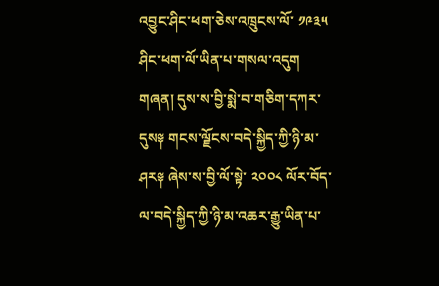འབྱུང་ཤིང་ཕག་ཅེས་འཁྲུངས་ལོ་ ༡༩༣༥ ཤིང་ཕག་ལོ་ཡིན་པ་གསལ་འདུག
གཞན། དུས་ས་བྱི་སྨེ་བ་གཅིག་དཀར་དུས༈ གངས་ལྗོངས་བདེ་སྐྱིད་ཀྱི་ཉི་མ་ཤར༈ ཞེས་ས་བྱི་ལོ་སྟེ་ ༢༠༠༨ ལོར་བོད་ལ་བདེ་སྐྱིད་ཀྱི་ཉི་མ་འཆར་རྒྱུ་ཡིན་པ་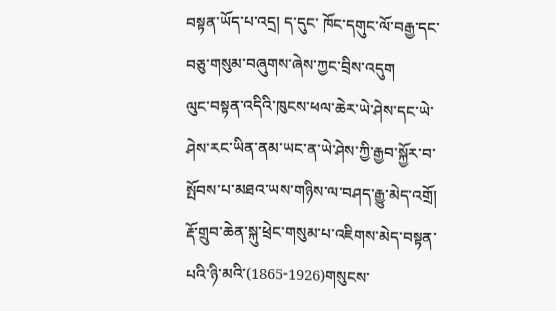བསྟན་ཡོད་པ་འདྲ། ད་དུང་ ཁོང་དགུང་ལོ་བརྒྱ་དང་བཅུ་གསུམ་བཞུགས་ཞེས་ཀྱང་བྲིས་འདུག
ལུང་བསྟན་འདིའི་ཁུངས་ཕལ་ཆེར་ཡེ་ཤེས་དང་ཡེ་ཤེས་རང་ཡིན་ནམ་ཡང་ན་ཡེ་ཤེས་ཀྱི་རྒྱབ་སྐྱོར་བ་སྤོབས་པ་མཐའ་ཡས་གཉིས་ལ་བཤད་རྒྱུ་མེད་འགྲོ། རྡོ་གྲུབ་ཆེན་སྐུ་ཕྲེང་གསུམ་པ་འཇིགས་མེད་བསྟན་པའི་ཉི་མའི་(1865-1926)གསུངས་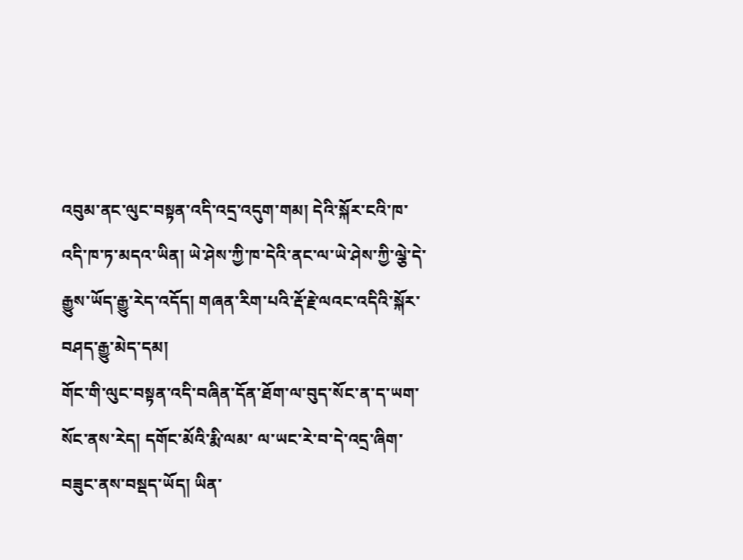འབུམ་ནང་ལུང་བསྟན་འདི་འདྲ་འདུག་གམ། དེའི་སྐོར་ངའི་ཁ་འདི་ཁ་ཏ་མདའ་ཡིན། ཡེ་ཤེས་ཀྱི་ཁ་དེའི་ནང་ལ་ཡེ་ཤེས་ཀྱི་ལྕེ་དེ་རྒྱུས་ཡོད་རྒྱུ་རེད་འདོད། གཞན་རིག་པའི་རྡོ་རྗེ་ལའང་འདིའི་སྐོར་བཤད་རྒྱུ་མེད་དམ།
གོང་གི་ལུང་བསྟན་འདི་བཞིན་དོན་ཐོག་ལ་བུད་སོང་ན་ད་ཡག་སོང་ནས་རེད། དགོང་མོའི་རྨི་ལམ་ ལ་ཡང་རེ་བ་དེ་འདྲ་ཞིག་བཟུང་ནས་བསྡད་ཡོད། ཡིན་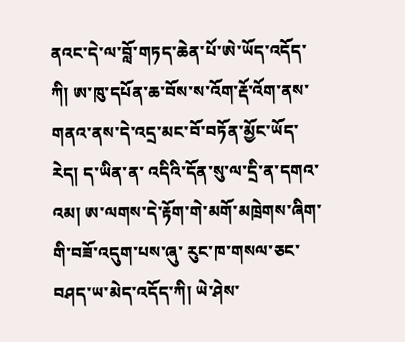ནའང་དེ་ལ་བློ་གཏད་ཆེན་པོ་ཨེ་ཡོད་འདོད་ཀི། ཨ་ཁུ་དཔོན་ཆ་བོས་ས་འོག་རྡོ་འོག་ནས་གནའ་ནས་དེ་འདྲ་མང་བོ་བཏོན་མྱོང་ཡོད་རེད། ད་ཡིན་ན་ འདིའི་དོན་སུ་ལ་དྲི་ན་དགའ་འམ། ཨ་ལགས་དེ་རྟོག་གེ་མགོ་མཁྲེགས་ཞིག་གི་བཟོ་འདུག་པས་ཞུ་ རུང་ཁ་གསལ་ཅང་བཤད་ཡ་མེད་འདོད་ཀི། ཡེ་ཤེས་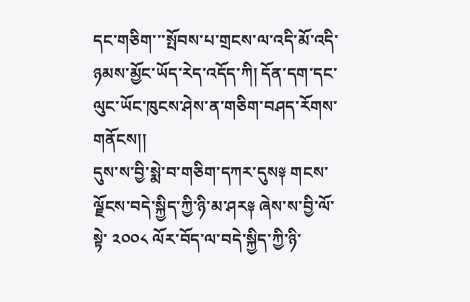དང་གཅིག་་་སྤོབས་པ་གྲངས་ལ་འདི་མོ་འདི་ ཉམས་མྱོང་ཡོད་རེད་འདོད་ཀི། དོན་དག་དང་ལུང་ཡོང་ཁུངས་ཤེས་ན་གཅིག་བཤད་རོགས་གནོངས།།
དུས་ས་བྱི་སྨེ་བ་གཅིག་དཀར་དུས༈ གངས་ལྗོངས་བདེ་སྐྱིད་ཀྱི་ཉི་མ་ཤར༈ ཞེས་ས་བྱི་ལོ་སྟེ་ ༢༠༠༨ ལོར་བོད་ལ་བདེ་སྐྱིད་ཀྱི་ཉི་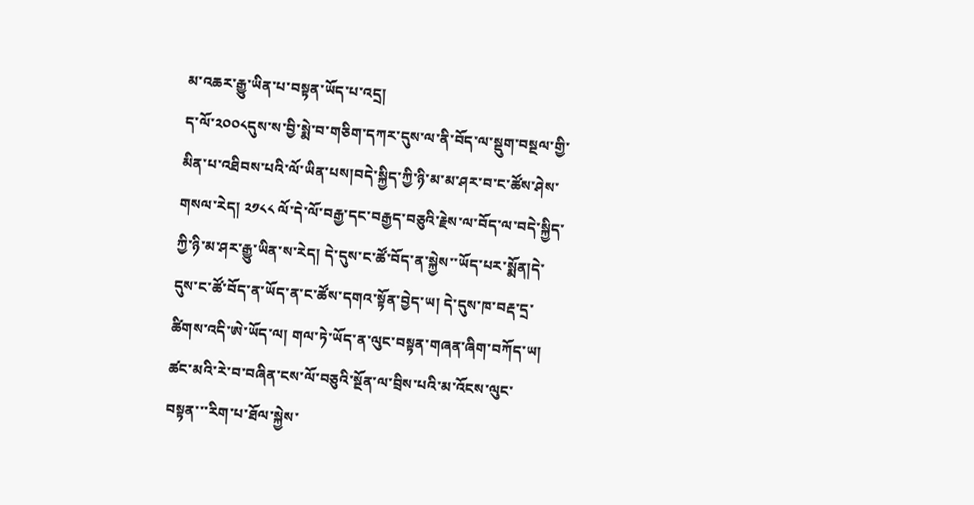མ་འཆར་རྒྱུ་ཡིན་པ་བསྟན་ཡོད་པ་འདྲ།
ད་ལོ་༢༠༠༨དུས་ས་བྱི་སྨེ་བ་གཅིག་དཀར་དུས་ལ་ནི་བོད་ལ་སྡུག་བསྔལ་གྱི་མིན་པ་འཐིབས་པའི་ལོ་ཡིན་པས།བདེ་སྐྱིད་ཀྱི་ཉི་མ་མ་ཤར་བ་ང་ཚོས་ཤེས་གསལ་རེད། ༢༡༨༨ ལོ་དེ་ལོ་བརྒྱ་དང་བརྒྱད་བཅུའི་རྗེས་ལ་བོད་ལ་བདེ་སྐྱིད་ཀྱི་ཉི་མ་ཤར་རྒྱུ་ཡིན་ས་རེད། དེ་དུས་ང་ཚོ་བོད་ན་སྐྱེས་་ཡོད་པར་སྨོན།དེ་དུས་ང་ཚོ་བོད་ན་ཡོད་ན་ང་ཚོས་དགའ་སྟོན་བྱེད་ཡ། དེ་དུས་ཁ་བརྡ་དྲ་ཚིགས་འདི་ཨེ་ཡོད་ལ། གལ་ཏེ་ཡོད་ན་ལུང་བསྟན་གཞན་ཞིག་བཀོད་ཡ།
ཚང་མའི་རེ་བ་བཞིན་ངས་ལོ་བཅུའི་སྔོན་ལ་བྲིས་པའི་མ་འོངས་ལུང་བསྟན་་་རིག་པ་ཐོལ་སྐྱེས་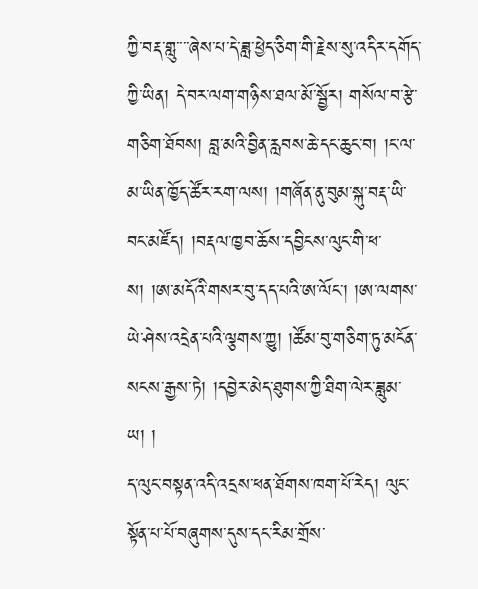ཀྱི་བརྡ་གླུ་་་་ཞེས་པ་དེ་ཟླ་ཕྱེད་ཅིག་གི་རྗེས་སུ་འདིར་དགོད་ཀྱི་ཡིན། དེ་བར་ལག་གཉིས་ཐལ་མོ་སྦྱོར། གསོལ་བ་རྩེ་གཅིག་ཐོབས། བླ་མའི་བྱིན་རླབས་ཆེ་དང་ཆུང་བ། །ང་ལ་མ་ཡིན་ཁྱོད་ཚོར་རག་ལས། །གཞོན་ནུ་བུམ་སྐུ་བརྡ་ཡི་བང་མཛོད། །བརྡལ་ཁྱབ་ཆོས་དབྱིངས་ལུང་གི་ཕ་ས། །ཨ་མདོའི་གསར་བུ་དད་པའི་ཨ་ལོང་། །ཨ་ལགས་ཡེ་ཤེས་འདྲེན་པའི་ལྕགས་ཀྱུ། །ཚོམ་བུ་གཅིག་ཏུ་མངོན་སངས་རྒྱས་ཏེ། །དབྱེར་མེད་ཐུགས་ཀྱི་ཐིག་ལེར་ཟླུམ་ཡ། །
ད་ལུང་བསྟན་འདི་འདྲས་ཕན་ཐོགས་ཁག་པོ་རེད། ལུང་སྟོན་པ་པོ་བཞུགས་དུས་དང་རིམ་གྲོས་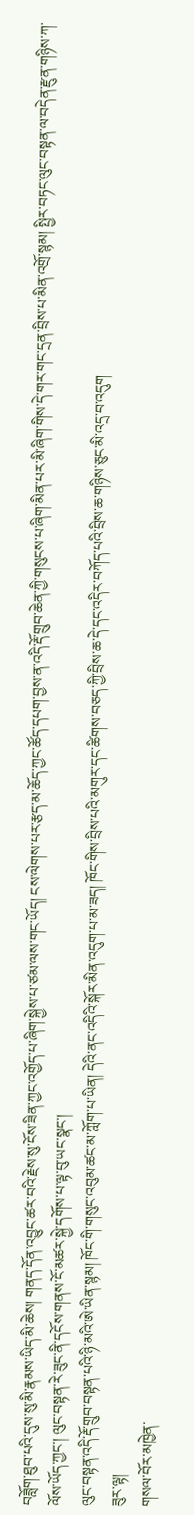བཟློག་ཐུབ་པའི་དུས་སུ་མི་རྣམས་ཡིད་མི་ཆེས། གནད་དོན་འབྱུང་ཚར་བའི་རྗེས་སུ་ངོས་ཟིན་ཀྱང་འགྱོད་པ་ཞིག་སྐྱེས་པ་ཙམ་ལས་གང་ཡོད། ངས་ལེགས་པར་རྩད་མ་ཆོད་ཀྱང་ཚོད་དཔག་བྱས་ན་འདི་རྡོ་གྲུབ་ཆེན་ཀྱི་གསུངས་པ་ཞིག་མིན་པར་མི་ཞིག་གིས་དེ་གར་གང་དྲན་བྲིས་པ་མིན་འགྲོ་སྙམ། སྤྱིར་བཏང་ལུང་བསྟན་ལ་བདེན་རྫུན་གཉིས་ཀ་ལོས་ཡོད་ཀྱང་། ལུང་བསྟན་རེ་ཟུང་ནི་དངོས་གནས་ངོ་མཚར་སྐྱེ་དགོས་པ་ལྟ་བུ་ཡང་སྣང་།
ལུང་བསྟན་འདི་རྡོ་གྲུབ་བསྟན་པའི་ཉི་མའི་ཨེ་ཡིན་སྙམ། ཁོང་གི་གསུང་འབུམ་ཚང་མ་ཀློག་པ་ཡིན། དེའི་ནང་འདིའི་སྐོར་མིན་འདུག་པ་མ་ཟད། ཁོང་གིས་བྲིས་པའི་མགུར་དང་ཚིགས་བཅད་ཀྱི་བྲིས་ཆ་དེ་དང་འདིར་བཀོད་པའི་བྲིས་ཆ་གཉིས་ཅུང་མི་འདྲ་བ་འདུག
ཟུར་ལྟ།
གསལ་བོར་མཁྱེན་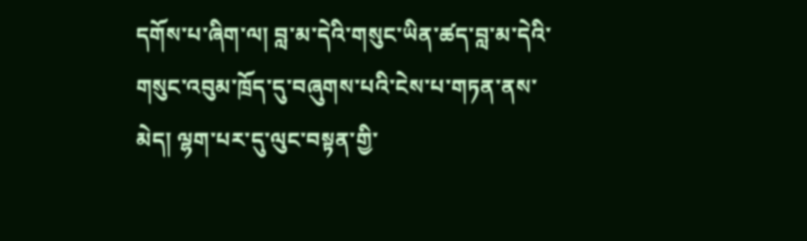དགོས་པ་ཞིག་ལ། བླ་མ་དེའི་གསུང་ཡིན་ཚད་བླ་མ་དེའི་གསུང་འབུམ་ཁྲོད་དུ་བཞུགས་པའི་ངེས་པ་གཏན་ནས་མེད། ལྷག་པར་དུ་ལུང་བསྟན་གྱི་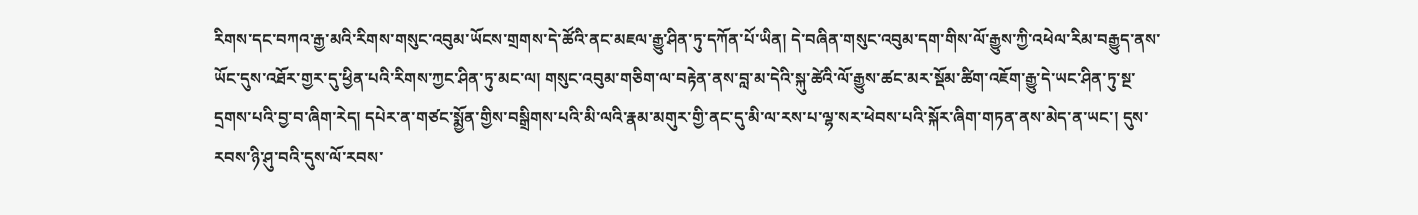རིགས་དང་བཀའ་རྒྱ་མའི་རིགས་གསུང་འབུམ་ཡོངས་གྲགས་དེ་ཚོའི་ནང་མཇལ་རྒྱུ་ཤིན་ཏུ་དཀོན་པོ་ཡིན། དེ་བཞིན་གསུང་འབུམ་དག་གིས་ལོ་རྒྱུས་ཀྱི་འཕེལ་རིམ་བརྒྱུད་ནས་ཡོང་དུས་འཐོར་གྱར་དུ་ཕྱིན་པའི་རིགས་ཀྱང་ཤིན་ཏུ་མང་ལ། གསུང་འབུམ་གཅིག་ལ་བརྟེན་ནས་བླ་མ་དེའི་སྐུ་ཚེའི་ལོ་རྒྱུས་ཚང་མར་སྡོམ་ཚིག་འཇོག་རྒྱུ་དེ་ཡང་ཤིན་ཏུ་སྔ་དྲགས་པའི་བྱ་བ་ཞིག་རེད། དཔེར་ན་གཙང་སྨྱོན་གྱིས་བསྒྲིགས་པའི་མི་ལའི་རྣམ་མགུར་གྱི་ནང་དུ་མི་ལ་རས་པ་ལྷ་སར་ཕེབས་པའི་སྐོར་ཞིག་གཏན་ནས་མེད་ན་ཡང་། དུས་རབས་ཉི་ཤུ་བའི་དུས་ལོ་རབས་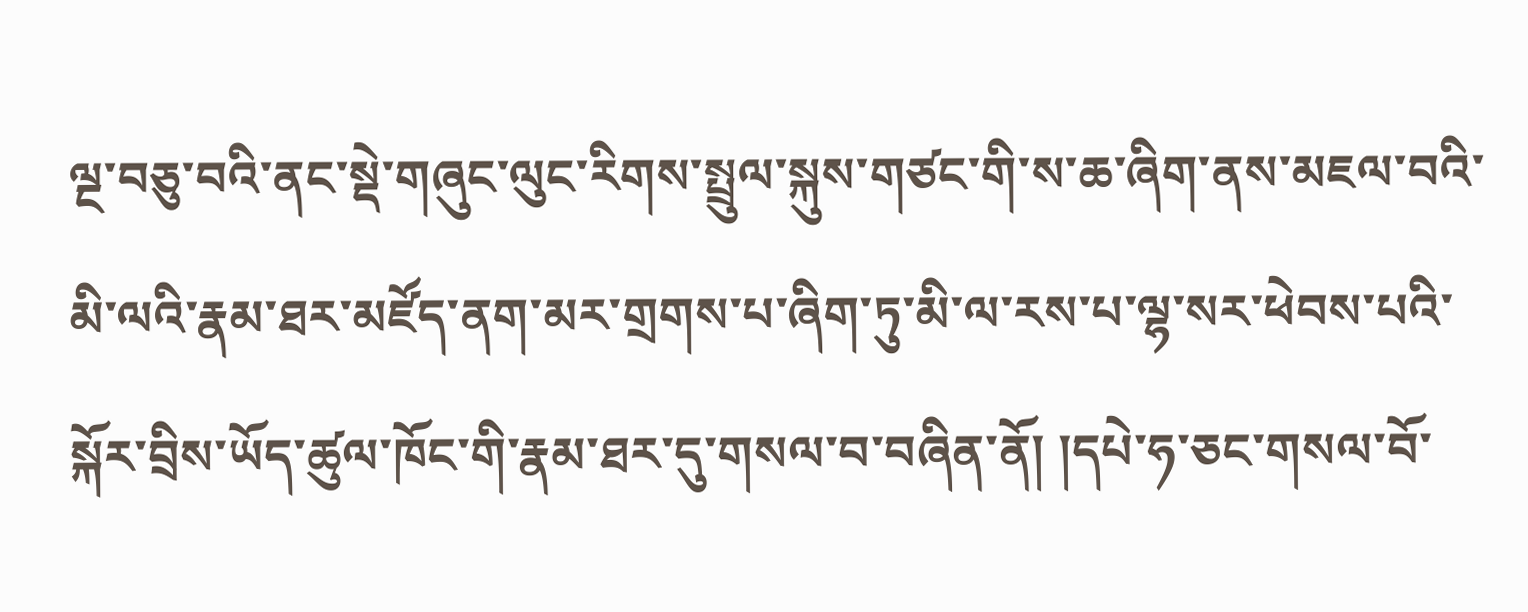ལྔ་བཅུ་བའི་ནང་སྡེ་གཞུང་ལུང་རིགས་སྤྲུལ་སྐུས་གཙང་གི་ས་ཆ་ཞིག་ནས་མཇལ་བའི་མི་ལའི་རྣམ་ཐར་མཛོད་ནག་མར་གྲགས་པ་ཞིག་ཏུ་མི་ལ་རས་པ་ལྷ་སར་ཕེབས་པའི་སྐོར་བྲིས་ཡོད་ཚུལ་ཁོང་གི་རྣམ་ཐར་དུ་གསལ་བ་བཞིན་ནོ། །དཔེ་ཧ་ཅང་གསལ་བོ་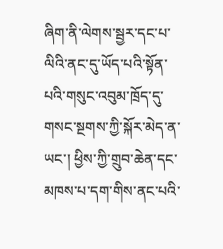ཞིག་ནི་ལེགས་སྦྱར་དང་པ་ལིའི་ནང་དུ་ཡོད་པའི་སྟོན་པའི་གསུང་འབུམ་ཁྲོད་དུ་གསང་སྔགས་ཀྱི་སྐོར་མེད་ན་ཡང་། ཕྱིས་ཀྱི་གྲུབ་ཆེན་དང་མཁས་པ་དག་གིས་ནང་པའི་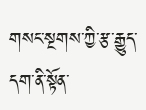གསང་སྔགས་ཀྱི་རྩ་རྒྱུད་དག་ནི་སྟོན་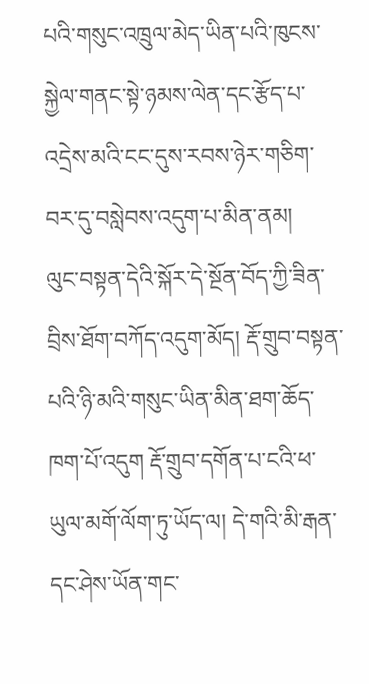པའི་གསུང་འཁྲུལ་མེད་ཡིན་པའི་ཁུངས་སྐྱེལ་གནང་སྟེ་ཉམས་ལེན་དང་རྩོད་པ་འདྲེས་མའི་ངང་དུས་རབས་ཉེར་གཅིག་བར་དུ་བསླེབས་འདུག་པ་མིན་ནམ།
ལུང་བསྟན་དེའི་སྐོར་དེ་སྔོན་བོད་ཀྱི་ཟིན་བྲིས་ཐོག་བཀོད་འདུག་མོད། རྡོ་གྲུབ་བསྟན་པའི་ཉི་མའི་གསུང་ཡིན་མིན་ཐག་ཆོད་ཁག་པོ་འདུག རྡོ་གྲུབ་དགོན་པ་ངའི་ཕ་ཡུལ་མགོ་ལོག་ཏུ་ཡོད་ལ། དེ་གའི་མི་རྒན་དང་ཤེས་ཡོན་གང་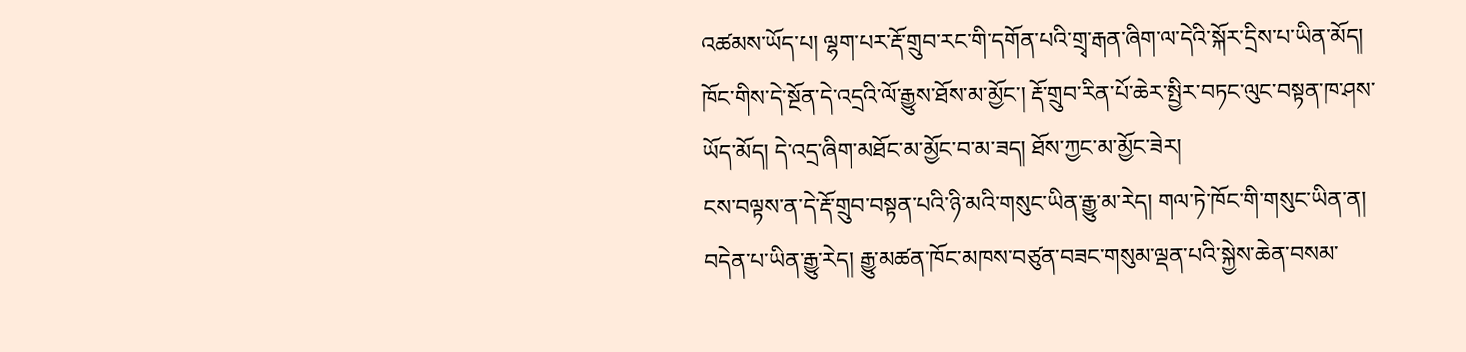འཚམས་ཡོད་པ། ལྷག་པར་རྡོ་གྲུབ་རང་གི་དགོན་པའི་གྲྭ་རྒན་ཞིག་ལ་དེའི་སྐོར་དྲིས་པ་ཡིན་མོད། ཁོང་གིས་དེ་སྔོན་དེ་འདྲའི་ལོ་རྒྱུས་ཐོས་མ་མྱོང་། རྡོ་གྲུབ་རིན་པོ་ཆེར་སྤྱིར་བཏང་ལུང་བསྟན་ཁ་ཤས་ཡོད་མོད། དེ་འདྲ་ཞིག་མཐོང་མ་མྱོང་བ་མ་ཟད། ཐོས་ཀྱང་མ་མྱོང་ཟེར།
ངས་བལྟས་ན་དེ་རྡོ་གྲུབ་བསྟན་པའི་ཉི་མའི་གསུང་ཡིན་རྒྱུ་མ་རེད། གལ་ཏེ་ཁོང་གི་གསུང་ཡིན་ན། བདེན་པ་ཡིན་རྒྱུ་རེད། རྒྱུ་མཚན་ཁོང་མཁས་བཙུན་བཟང་གསུམ་ལྡན་པའི་སྐྱེས་ཆེན་བསམ་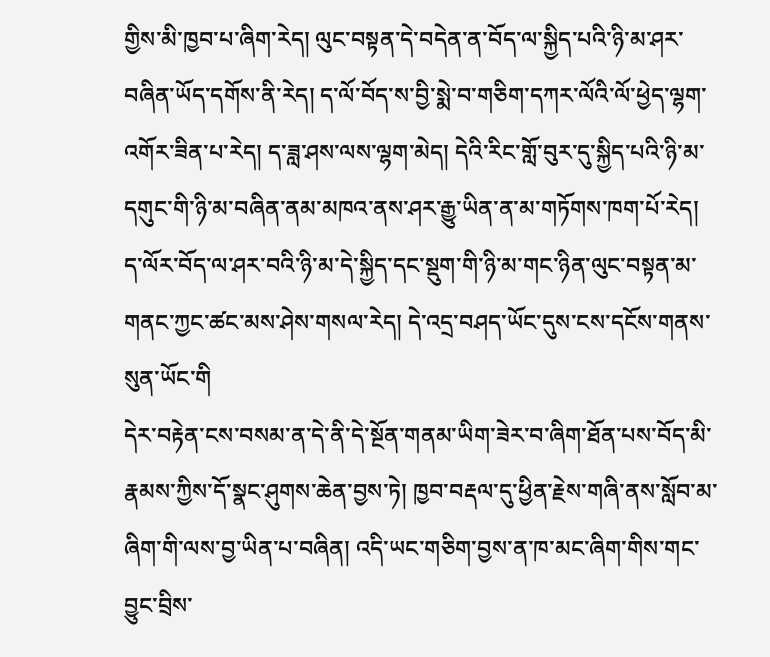གྱིས་མི་ཁྱབ་པ་ཞིག་རེད། ལུང་བསྟན་དེ་བདེན་ན་བོད་ལ་སྐྱིད་པའི་ཉི་མ་ཤར་བཞིན་ཡོད་དགོས་ནི་རེད། ད་ལོ་བོད་ས་བྱི་སྨེ་བ་གཅིག་དཀར་ལོའི་ལོ་ཕྱེད་ལྷག་འགོར་ཟིན་པ་རེད། ད་ཟླ་ཤས་ལས་ལྷག་མེད། དེའི་རིང་གློ་བུར་དུ་སྐྱིད་པའི་ཉི་མ་དགུང་གི་ཉི་མ་བཞིན་ནམ་མཁའ་ནས་ཤར་རྒྱུ་ཡིན་ན་མ་གཏོགས་ཁག་པོ་རེད།
ད་ལོར་བོད་ལ་ཤར་བའི་ཉི་མ་དེ་སྐྱིད་དང་སྡུག་གི་ཉི་མ་གང་ཉིན་ལུང་བསྟན་མ་གནང་ཀྱང་ཚང་མས་ཤེས་གསལ་རེད། དེ་འདྲ་བཤད་ཡོང་དུས་ངས་དངོས་གནས་སུན་ཡོང་གི
དེར་བརྟེན་ངས་བསམ་ན་དེ་ནི་དེ་སྔོན་གནམ་ཡིག་ཟེར་བ་ཞིག་ཐོན་པས་བོད་མི་རྣམས་ཀྱིས་དོ་སྣང་ཤུགས་ཆེན་བྱས་ཏེ། ཁྱབ་བརྡལ་དུ་ཕྱིན་རྗེས་གཞི་ནས་སློབ་མ་ཞིག་གི་ལས་བྱ་ཡིན་པ་བཞིན། འདི་ཡང་གཅིག་བྱས་ན་ཁ་མང་ཞིག་གིས་གང་བྱུང་བྲིས་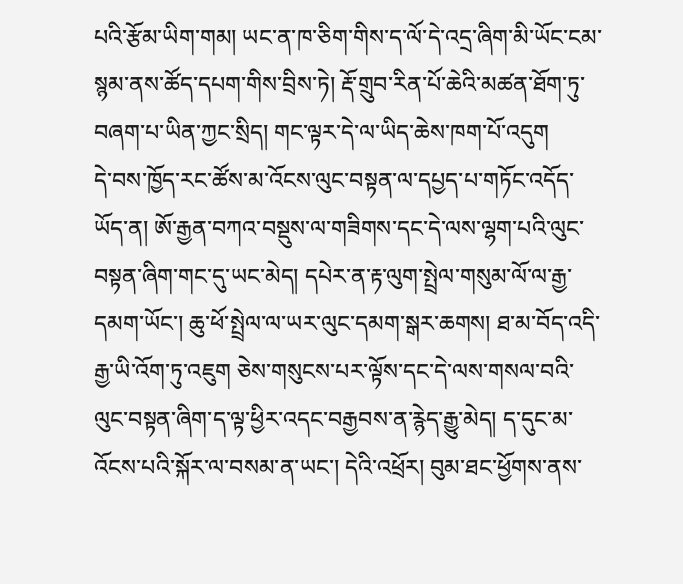པའི་རྩོམ་ཡིག་གམ། ཡང་ན་ཁ་ཅིག་གིས་ད་ལོ་དེ་འདྲ་ཞིག་མི་ཡོང་ངམ་སྙམ་ནས་ཚོད་དཔག་གིས་བྲིས་ཏེ། རྡོ་གྲུབ་རིན་པོ་ཆེའི་མཚན་ཐོག་ཏུ་བཞག་པ་ཡིན་ཀྱང་སྲིད། གང་ལྟར་དེ་ལ་ཡིད་ཆེས་ཁག་པོ་འདུག
དེ་བས་ཁྱོད་རང་ཚོས་མ་འོངས་ལུང་བསྟན་ལ་དཔྱད་པ་གཏོང་འདོད་ཡོད་ན། ཨོ་རྒྱན་བཀའ་བསྡུས་ལ་གཟིགས་དང་དེ་ལས་ལྷག་པའི་ལུང་བསྟན་ཞིག་གང་དུ་ཡང་མེད། དཔེར་ན་རྟ་ལུག་སྤྲེལ་གསུམ་ལོ་ལ་རྒྱ་དམག་ཡོང་། ཆུ་ཕོ་སྤྲེལ་ལ་ཡར་ལུང་དམག་སྒར་ཆགས། ཐ་མ་བོད་འདི་རྒྱ་ཡི་འོག་ཏུ་འཇུག ཅེས་གསུངས་པར་ལྟོས་དང་དེ་ལས་གསལ་བའི་ལུང་བསྟན་ཞིག་ད་ལྟ་ཕྱིར་འདང་བརྒྱབས་ན་རྙེད་རྒྱུ་མེད། ད་དུང་མ་འོངས་པའི་སྐོར་ལ་བསམ་ན་ཡང་། དེའི་འཕྲོར། བུམ་ཐང་ཕྱོགས་ནས་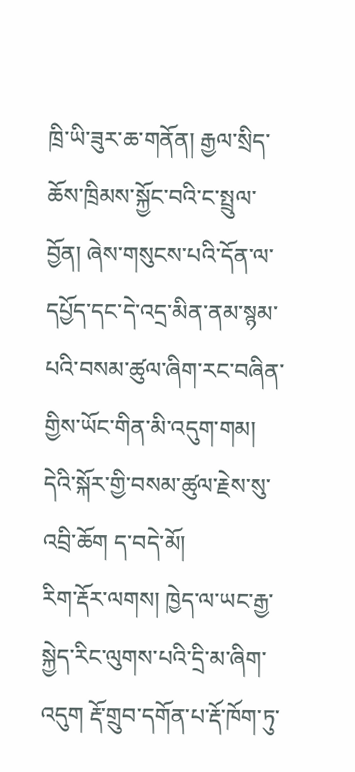ཁྲི་ཡི་ཟུར་ཆ་གནོན། རྒྱལ་སྲིད་ཆོས་ཁྲིམས་སྐྱོང་བའི་ང་སྤྲུལ་བྱོན། ཞེས་གསུངས་པའི་དོན་ལ་དཔྱོད་དང་དེ་འདྲ་མིན་ནམ་སྙམ་པའི་བསམ་ཚུལ་ཞིག་རང་བཞིན་གྱིས་ཡོང་གིན་མི་འདུག་གམ།
དེའི་སྐོར་གྱི་བསམ་ཚུལ་རྗེས་སུ་འབྲི་ཆོག ད་བདེ་མོ།
རིག་རྡོར་ལགས། ཁྱེད་ལ་ཡང་རྒྱ་སྐྱེད་རིང་ལུགས་པའི་དྲི་མ་ཞིག་འདུག རྡོ་གྲུབ་དགོན་པ་རྡོ་ཁོག་ཏུ་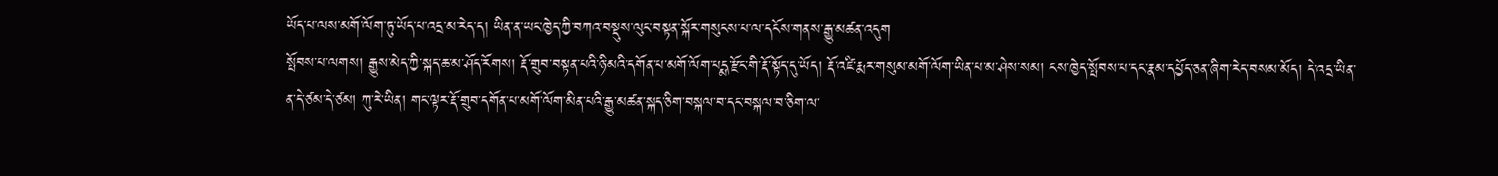ཡོད་པ་ལས་མགོ་ལོག་ཏུ་ཡོད་པ་འདྲ་མ་རེད་ད། ཡིན་ན་ཡང་ཁྱེད་ཀྱི་བཀའ་བསྡུས་ལུང་བསྟན་སྐོར་གསུངས་པ་ལ་དངོས་གནས་རྒྱུ་མཚན་འདུག
སྤོབས་པ་ལགས། རྒྱུས་མེད་ཀྱི་སྐད་ཆ་མ་ཤོད་རོགས། རྡོ་གྲུབ་བསྟན་པའི་ཉི་མའི་དགོན་པ་མགོ་ལོག་པདྨ་རྫོང་གི་རྡོ་སྟོད་དུ་ཡོད། རྡོ་འཛི་རྨར་གསུམ་མགོ་ལོག་ཡིན་པ་མ་ཤེས་སམ། ངས་ཁྱེད་སྤོབས་པ་དང་རྣམ་དཔྱོད་ཅན་ཞིག་རེད་བསམ་མོད། དེ་འདྲ་ཡིན་ན་དེ་ཙམ་དེ་ཙམ། ཀུ་རེ་ཡིན། གང་ལྟར་རྡོ་གྲུབ་དགོན་པ་མགོ་ལོག་མིན་པའི་རྒྱུ་མཚན་སྐད་ཅིག་བསྐལ་བ་དང་བསྐལ་བ་ཅིག་ལ་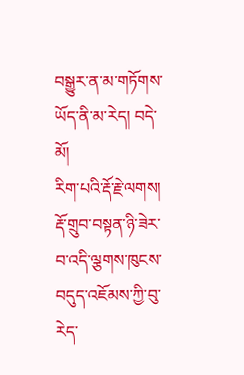བསྒྱུར་ན་མ་གཏོགས་ཡོད་ནི་མ་རེད། བདེ་མོ།
རིག་པའི་རྡོ་རྗེ་ལགས།
རྡོ་གྲུབ་བསྟན་ཉི་ཟེར་བ་འདི་ལྕགས་ཁུངས་བདུད་འཇོམས་ཀྱི་བུ་རེད་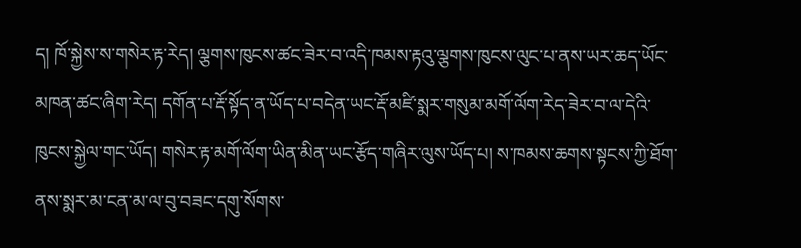ད། ཁོ་སྐྱེས་ས་གསེར་རྟ་རེད། ལྕགས་ཁུངས་ཚང་ཟེར་བ་འདི་ཁམས་རྟའུ་ལྕགས་ཁུངས་ལུང་པ་ནས་ཡར་ཆད་ཡོང་མཁན་ཚང་ཞིག་རེད། དགོན་པ་རྡོ་སྟོད་ན་ཡོད་པ་བདེན་ཡང་རྡོ་མཛི་སྨར་གསུམ་མགོ་ལོག་རེད་ཟེར་བ་ལ་དེའི་ཁུངས་སྐྱེལ་གང་ཡོད། གསེར་རྟ་མགོ་ལོག་ཡིན་མིན་ཡང་རྩོད་གཞིར་ལུས་ཡོད་པ། ས་ཁམས་ཆགས་སྟངས་ཀྱི་ཐོག་ནས་སྨར་མ་ངན་མ་ལ་བུ་བཟང་དགུ་སོགས་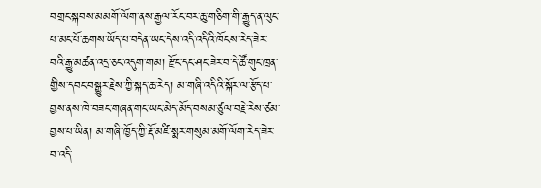བགྲང་སྐབས་མམགོ་ལོག་ནས་རྒྱལ་རོང་བར་ཆུ་གཅིག་གི་རྒྱུད་ན་ལུང་པ་མང་པོ་ཆགས་ཡོད་པ་བདེན་ཡང་དེས་འདི་འདིའི་ཁོངས་རེད་ཟེར་བའི་རྒྱུ་མཚན་འདྲ་ཅང་འདུག་གམ། རྫོང་དང་ཤང་ཟེར་བ་དེ་ཚོ་གུང་ཁྲན་གྱིས་དབང་བསྒྱུར་རྗེས་ཀྱི་སྐད་ཆ་རེད། མ་གཞི་འདིའི་སྐོར་ལ་རྩོད་པ་བྱས་ནས་ཁེ་བཟང་གཞན་གང་ཡང་མེད་མོད་བསམ་ཙུལ་བརྗེ་རེས་ཙམ་བྱས་པ་ཡིན། མ་གཞི་ཁྱོད་ཀྱི་རྡོ་མཛི་སྨར་གསུམ་མགོ་ལོག་རེད་ཟེར་བ་འདི་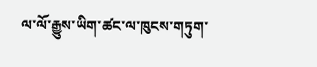ལ་ལོ་རྒྱུས་ཡིག་ཚང་ལ་ཁུངས་གཏུག་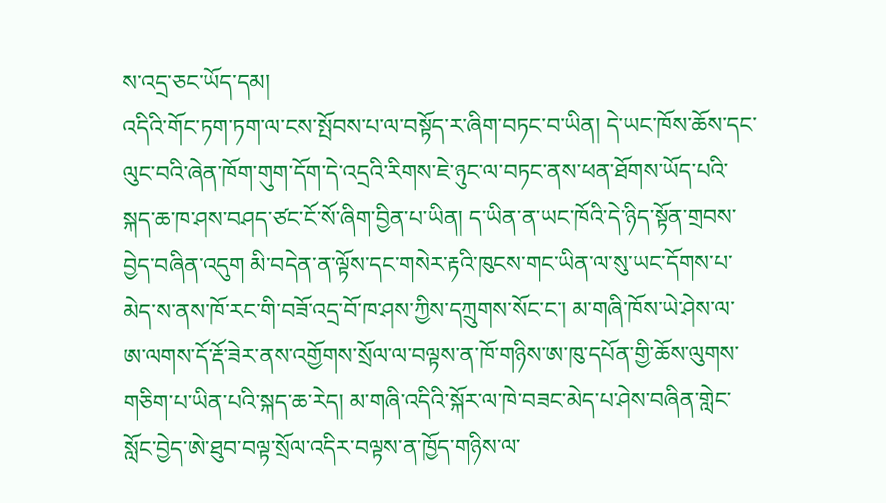ས་འདྲ་ཅང་ཡོད་དམ།
འདིའི་གོང་ཏག་ཏག་ལ་ངས་སྤོབས་པ་ལ་བསྟོད་ར་ཞིག་བཏང་བ་ཡིན། དེ་ཡང་ཁོས་ཆོས་དང་ལུང་བའི་ཞེན་ཁོག་གུག་དོག་དེ་འདྲའི་རིགས་ཇེ་ཉུང་ལ་བཏང་ནས་ཕན་ཐོགས་ཡོད་པའི་སྐད་ཆ་ཁ་ཤས་བཤད་ཙང་ངོ་སོ་ཞིག་བྱིན་པ་ཡིན། ད་ཡིན་ན་ཡང་ཁོའི་དེ་ཉིད་སྟོན་གྲབས་བྱེད་བཞིན་འདུག མི་བདེན་ན་ལྟོས་དང་གསེར་རྟའི་ཁུངས་གང་ཡིན་ལ་སུ་ཡང་དོགས་པ་མེད་ས་ནས་ཁོ་རང་གི་བཟོ་འདྲ་བོ་ཁ་ཤས་ཀྱིས་དཀྲུགས་སོང་ང་། མ་གཞི་ཁོས་ཡེ་ཤེས་ལ་ཨ་ལགས་དོ་རྡོ་ཟེར་ནས་འགྱོགས་སྲོལ་ལ་བལྟས་ན་ཁོ་གཉིས་ཨ་ཁུ་དཔོན་གྱི་ཆོས་ལུགས་གཅིག་པ་ཡིན་པའི་སྐད་ཆ་རེད། མ་གཞི་འདིའི་སྐོར་ལ་ཁེ་བཟང་མེད་པ་ཤེས་བཞིན་གླེང་སློང་བྱེད་ཨེ་ཐུབ་བལྟ་སྲོལ་འདིར་བལྟས་ན་ཁྱོད་གཉིས་ལ་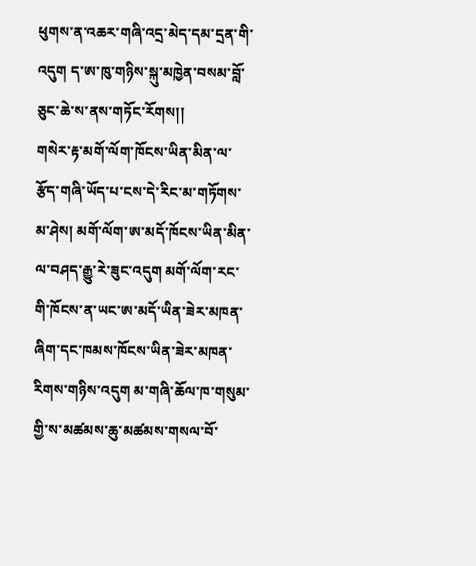ཕུགས་ན་འཆར་གཞི་འདྲ་མེད་དམ་དྲན་གི་འདུག ད་ཨ་ཁུ་གཉིས་སྐུ་མཁྱེན་བསམ་བློ་ཅུང་ཆེ་ས་ནས་གཏོང་རོགས།།
གསེར་རྟ་མགོ་ལོག་ཁོངས་ཡིན་མིན་ལ་རྩོད་གཞི་ཡོད་པ་ངས་དེ་རིང་མ་གཏོགས་མ་ཤེས། མགོ་ལོག་ཨ་མདོ་ཁོངས་ཡིན་མིན་ལ་བཤད་རྒྱུ་རེ་ཟུང་འདུག མགོ་ལོག་རང་གི་ཁོངས་ན་ཡང་ཨ་མདོ་ཡིན་ཟེར་མཁན་ཞིག་དང་ཁམས་ཁོངས་ཡིན་ཟེར་མཁན་རིགས་གཉིས་འདུག མ་གཞི་ཆོལ་ཁ་གསུམ་གྱི་ས་མཚམས་ཆུ་མཚམས་གསལ་བོ་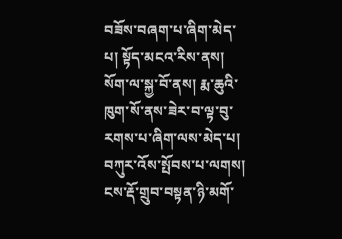བཟོས་བཞག་པ་ཞིག་མེད་པ། སྟོད་མངའ་རིས་ནས། སོག་ལ་སྐྱ་བོ་ནས། རྨ་ཆུའི་ཁུག་སོ་ནས་ཟེར་བ་ལྟ་བུ་རགས་པ་ཞིག་ལས་མེད་པ།
བཀུར་འོས་སྤོབས་པ་ལགས།
ངས་རྡོ་གྲུབ་བསྟན་ཉི་མགོ་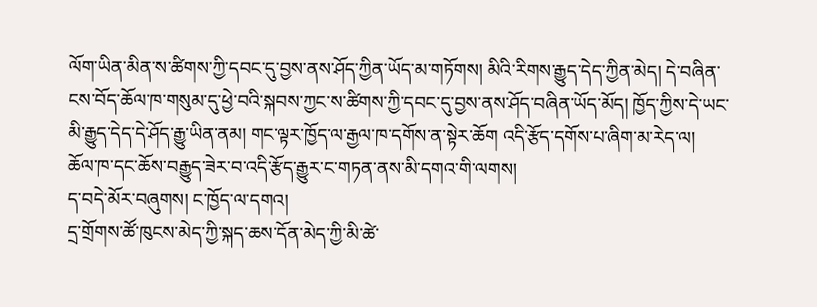ལོག་ཡིན་མིན་ས་ཚིགས་ཀྱི་དབང་དུ་བྱས་ནས་ཤོད་ཀྱིན་ཡོད་མ་གཏོགས། མིའི་རིགས་རྒྱུད་དེད་ཀྱིན་མེད། དེ་བཞིན་ངས་བོད་ཆོལ་ཁ་གསུམ་དུ་ཕྱེ་བའི་སྐབས་ཀྱང་ས་ཚིགས་ཀྱི་དབང་དུ་བྱས་ནས་ཤོད་བཞིན་ཡོད་མོད། ཁྱོད་ཀྱིས་དེ་ཡང་མི་རྒྱུད་དེད་དེ་ཤོད་རྒྱུ་ཡིན་ནམ། གང་ལྟར་ཁྱོད་ལ་རྒྱལ་ཁ་དགོས་ན་སྟེར་ཆོག འདི་རྩོད་དགོས་པ་ཞིག་མ་རེད་ལ། ཆོལ་ཁ་དང་ཆོས་བརྒྱུད་ཟེར་བ་འདི་རྩོད་རྒྱུར་ང་གཏན་ནས་མི་དགའ་གི་ལགས།
ད་བདེ་མོར་བཞུགས། ང་ཁྱོད་ལ་དགའ།
དྲ་གྲོགས་ཚོ་ཁུངས་མེད་ཀྱི་སྐད་ཆས་དོན་མེད་ཀྱི་མི་ཚེ་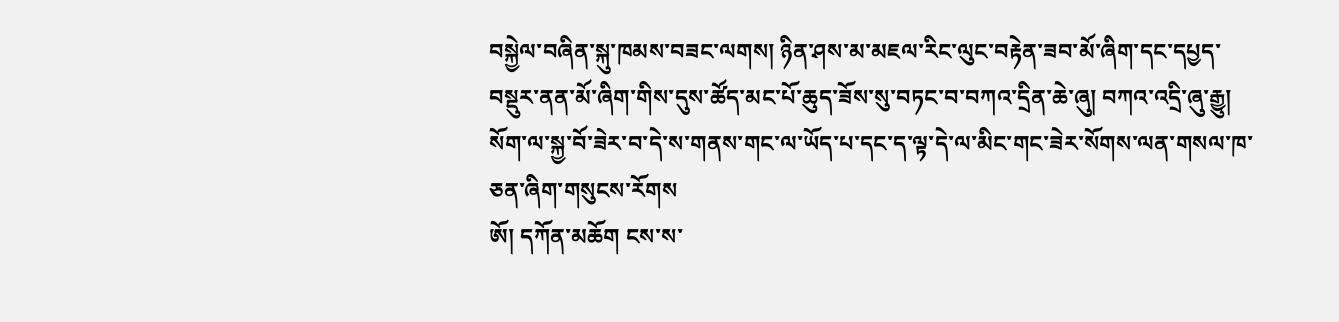བསྐྱེལ་བཞིན་སྐུ་ཁམས་བཟང་ལགས། ཉིན་ཤས་མ་མཇལ་རིང་ལུང་བརྟེན་ཟབ་མོ་ཞིག་དང་དཔྱད་བསྡུར་ནན་མོ་ཞིག་གིས་དུས་ཚོད་མང་པོ་ཆུད་ཟོས་སུ་བཏང་བ་བཀའ་དྲིན་ཆེ་ཞུ། བཀའ་འདྲི་ཞུ་རྒྱུ། སོག་ལ་སྐྱ་བོ་ཟེར་བ་དེ་ས་གནས་གང་ལ་ཡོད་པ་དང་ད་ལྟ་དེ་ལ་མིང་གང་ཟེར་སོགས་ལན་གསལ་ཁ་ཅན་ཞིག་གསུངས་རོགས
ཨོ། དཀོན་མཆོག ངས་ས་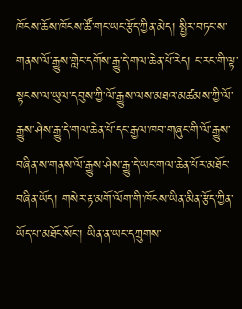ཁོངས་ཆོས་ཁོངས་ཚོ་གང་ཡང་རྩོད་ཀྱིན་མེད། སྤྱིར་བཏང་ས་གནས་ལོ་རྒྱུས་གླེང་དགོས་རྒྱུ་དེ་གལ་ཆེན་པོ་རེད། ང་རང་གི་ལྟ་སྟངས་ལ་ཡུལ་དབུས་ཀྱི་ལོ་རྒྱུས་ལས་མཐའ་མཚམས་ཀྱི་ལོ་རྒྱུས་ཤེས་རྒྱུ་དེ་གལ་ཆེན་པོ་དང་རྒྱལ་ཁབ་གཞུང་གི་ལོ་རྒྱུས་བཞིན་ས་གནས་ལོ་རྒྱུས་ཤེས་རྒྱུ་དེ་ཡང་གལ་ཆེན་པོར་མཐོང་བཞིན་ཡོད། གསེར་རྟ་མགོ་ལོག་གི་ཁོངས་ཡིན་མིན་རྩོད་ཀྱིན་ཡོད་པ་མཐོང་སོང་། ཡིན་ན་ཡང་དཀྲུགས་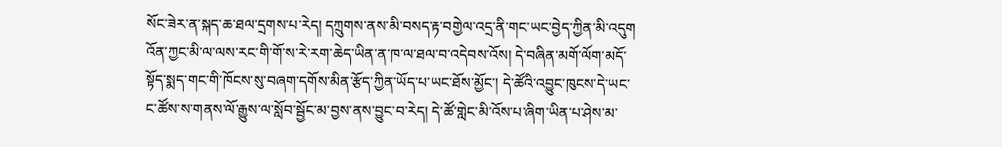སོང་ཟེར་ན་སྐད་ཆ་ཐལ་དྲགས་པ་རེད། དཀྲུགས་ནས་མི་བསད་རྟ་བགྱེལ་འདྲ་ནི་གང་ཡང་བྱེད་ཀྱིན་མི་འདུག འོན་ཀྱང་མི་ལ་ལས་རང་གི་གོ་ས་རེ་རག་ཆེད་ཡིན་ན་ཁ་ལ་ཐལ་བ་འདེབས་འོས། དེ་བཞིན་མགོ་ལོག་མདོ་སྟོད་སྨད་གང་གི་ཁོངས་སུ་བཞག་དགོས་མིན་རྩོད་ཀྱིན་ཡོད་པ་ཡང་ཐོས་མྱོང་། དེ་ཚོའི་འབྱུང་ཁུངས་དེ་ཡང་ང་ཚོས་ས་གནས་ལོ་རྒྱུས་ལ་སློབ་སྦྱོང་མ་བྱས་ནས་བྱུང་བ་རེད། དེ་ཚོ་གླེང་མི་འོས་པ་ཞིག་ཡིན་པ་ཤེས་མ་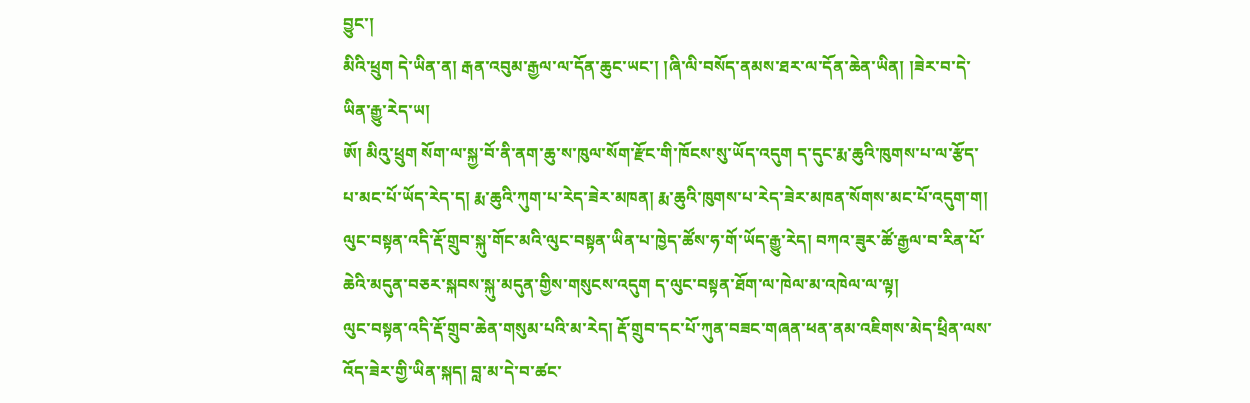བྱུང་།
མིའི་ཕྲུག དེ་ཡིན་ན། རྒན་འབུམ་རྒྱལ་ལ་དོན་ཆུང་ཡང་། །ཞི་ལི་བསོད་ནམས་ཐར་ལ་དོན་ཆེན་ཡིན། །ཟེར་བ་དེ་ཡིན་རྒྱུ་རེད་ཡ།
ཨོ། མིའུ་ཕྲུག སོག་ལ་སྐྱ་བོ་ནི་ནག་ཆུ་ས་ཁུལ་སོག་རྫོང་གི་ཁོངས་སུ་ཡོད་འདུག ད་དུང་རྨ་ཆུའི་ཁུགས་པ་ལ་རྩོད་པ་མང་པོ་ཡོད་རེད་ད། རྨ་ཆུའི་ཀུག་པ་རེད་ཟེར་མཁན། རྨ་ཆུའི་ཁུགས་པ་རེད་ཟེར་མཁན་སོགས་མང་པོ་འདུག་ག།
ལུང་བསྟན་འདི་རྡོ་གྲུབ་སྐུ་གོང་མའི་ལུང་བསྟན་ཡིན་པ་ཁྱེད་ཚོས་ཧ་གོ་ཡོད་རྒྱུ་རེད། བཀའ་ཟུར་ཚོ་རྒྱལ་བ་རིན་པོ་ཆེའི་མདུན་བཅར་སྐབས་སྐུ་མདུན་གྱིས་གསུངས་འདུག ད་ལུང་བསྟན་ཐོག་ལ་ཁེལ་མ་འཁེལ་ལ་ལྟ།
ལུང་བསྟན་འདི་རྡོ་གྲུབ་ཆེན་གསུམ་པའི་མ་རེད། རྡོ་གྲུབ་དང་པོ་ཀུན་བཟང་གཞན་ཕན་ནམ་འཇིགས་མེད་ཕྲིན་ལས་འོད་ཟེར་གྱི་ཡིན་སྐད། བླ་མ་དེ་བ་ཚང་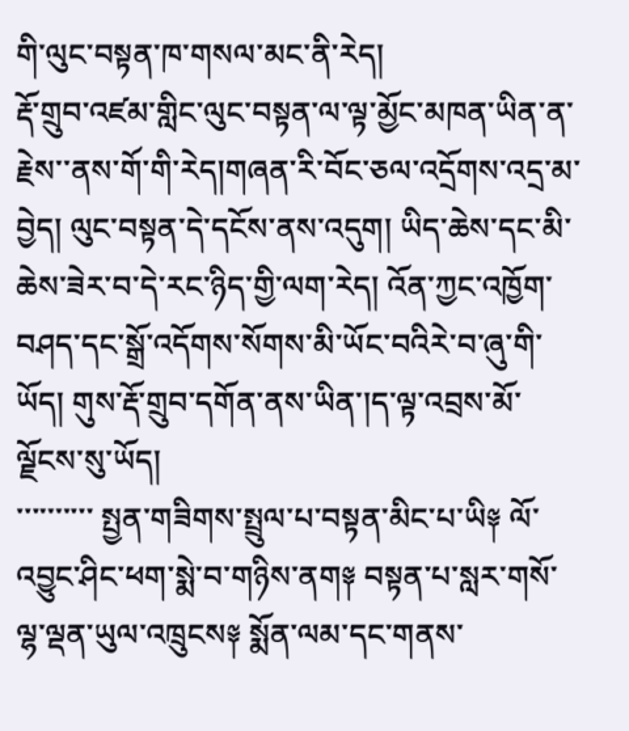གི་ལུང་བསྟན་ཁ་གསལ་མང་ནི་རེད།
རྡོ་གྲུབ་འཛམ་གླིང་ལུང་བསྟན་ལ་ལྟ་མྱོང་མཁན་ཡིན་ན་རྗེས་་ནས་གོ་གི་རེད།གཞན་རི་བོང་ཅལ་འདྲོགས་འདྲ་མ་བྱེད། ལུང་བསྟན་དེ་དངོས་ནས་འདུག། ཡིད་ཆེས་དང་མི་ཆེས་ཟེར་བ་དེ་རང་ཉིད་གྱི་ལག་རེད། འོན་ཀྱང་འཁྱོག་བཤད་དང་སྒྲོ་འདོགས་སོགས་མི་ཡོང་བའིརེ་བ་ཞུ་གི་ཡོད། གུས་རྡོ་གྲུབ་དགོན་ནས་ཡིན་།ད་ལྟ་འབྲས་མོ་ལྗོངས་སུ་ཡོད།
་་་་་་་་་་ སྤྱན་གཟིགས་སྤྲུལ་པ་བསྟན་མིང་པ་ཡི༈ ལོ་འབྱུང་ཤིང་ཕག་སྨེ་བ་གཉིས་ནག༈ བསྟན་པ་སླར་གསོ་ལྷ་ལྡན་ཡུལ་འཁྲུངས༈ སྨོན་ལམ་དང་གནས་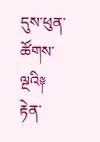དུས་ཕུན་ཚོགས་ལྔའི༈ རྟེན་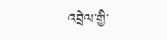འབྲེལ་གྱི་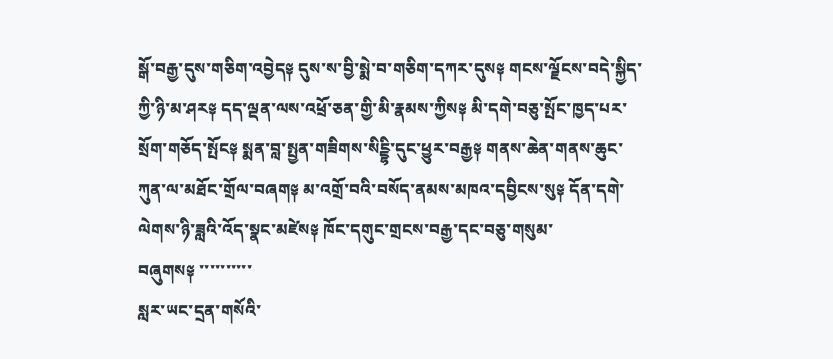སྒོ་བརྒྱ་དུས་གཅིག་འབྱེད༈ དུས་ས་བྱི་སྨེ་བ་གཅིག་དཀར་དུས༈ གངས་ལྗོངས་བདེ་སྐྱིད་ཀྱི་ཉི་མ་ཤར༈ དད་ལྡན་ལས་འཕྲོ་ཅན་གྱི་མི་རྣམས་ཀྱིས༈ མི་དགེ་བཅུ་སྤོང་ཁྱད་པར་སྲོག་གཅོད་སྤོང༈ སྨན་བླ་སྤྱན་གཟིགས་སིངྡྷི་དུང་ཕྱུར་བརྒྱ༈ གནས་ཆེན་གནས་ཆུང་ཀུན་ལ་མཐོང་གྲོལ་བཞག༈ མ་འགྲོ་བའི་བསོད་ནམས་མཁའ་དབྱིངས་སུ༈ དོན་དགེ་ལེགས་ཉི་ཟླའི་འོད་སྣང་མཛེས༈ ཁོང་དགུང་གྲངས་བརྒྱ་དང་བཅུ་གསུམ་བཞུགས༈ ་་་་་་་་་་
སླར་ཡང་དྲན་གསོའི་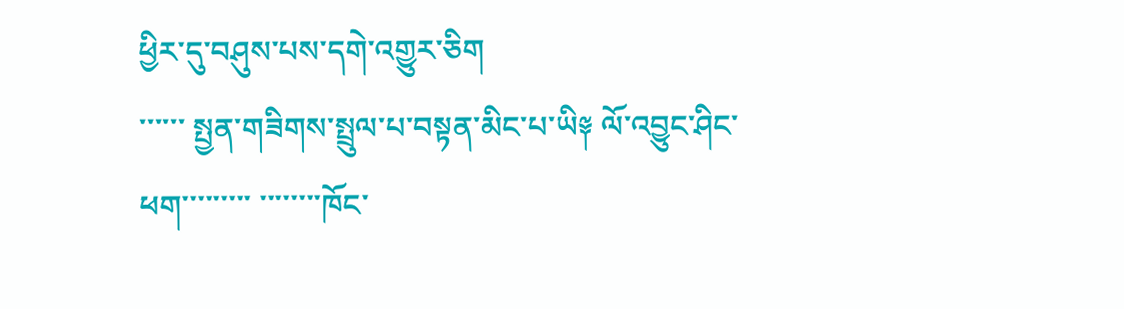ཕྱིར་དུ་བཤུས་པས་དགེ་འགྱུར་ཅིག
་་་་་་ སྤྱན་གཟིགས་སྤྲུལ་པ་བསྟན་མིང་པ་ཡི༈ ལོ་འབྱུང་ཤིང་ཕག་་་་་་་་་ ་་་་་་་་ཁོང་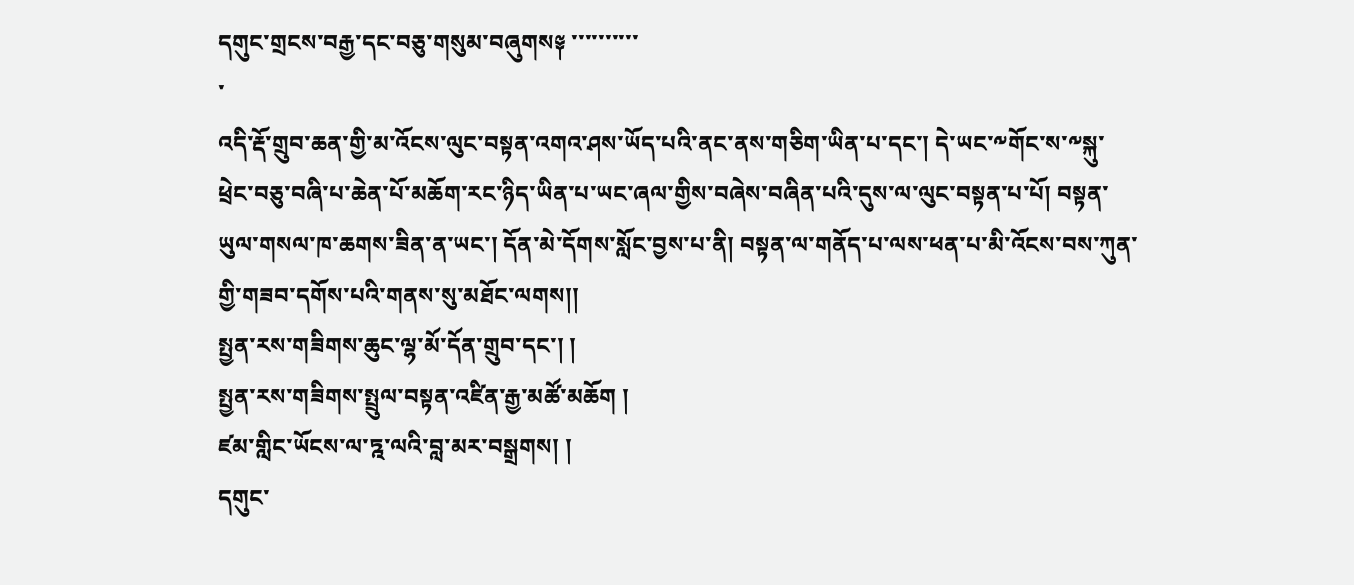དགུང་གྲངས་བརྒྱ་དང་བཅུ་གསུམ་བཞུགས༈ ་་་་་་་་་་
་
འདི་རྡོ་གྲུབ་ཆན་གྱི་མ་འོངས་ལུང་བསྟན་འགའ་ཤས་ཡོད་པའི་ནང་ནས་གཅིག་ཡིན་པ་དང་། དེ་ཡང་༸གོང་ས་༸སྐུ་ཕྲེང་བཅུ་བཞི་པ་ཆེན་པོ་མཆོག་རང་ཉིད་ཡིན་པ་ཡང་ཞལ་གྱིས་བཞེས་བཞིན་པའི་དུས་ལ་ལུང་བསྟན་པ་པོ། བསྟན་ཡུལ་གསལ་ཁ་ཆགས་ཟིན་ན་ཡང་། དོན་མེ་དོགས་སློང་བྱས་པ་ནི། བསྟན་ལ་གནོད་པ་ལས་ཕན་པ་མི་འོངས་བས་ཀུན་གྱི་གཟབ་དགོས་པའི་གནས་སུ་མཐོང་ལགས།།
སྤྱན་རས་གཟིགས་ཆུང་ལྷ་མོ་དོན་གྲུབ་དང་། །
སྤྱན་རས་གཟིགས་སྤྲུལ་བསྟན་འཛིན་རྒྱ་མཚོ་མཆོག །
ཛམ་གླིང་ཡོངས་ལ་ཏྰ་ལའི་བླ་མར་བསྒྲགས། །
དགུང་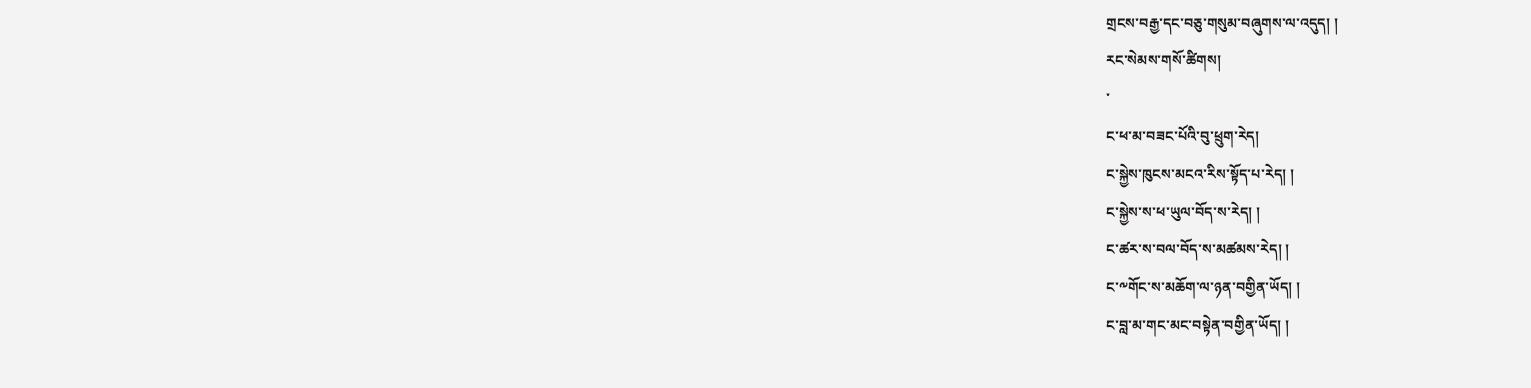གྲངས་བརྒྱ་དང་བཅུ་གསུམ་བཞུགས་ལ་འདུད། །
རང་སེམས་གསོ་ཚིགས།
་
ང་ཕ་མ་བཟང་པོའི་བུ་ཕྲུག་རེད།
ང་སྐྱེས་ཁུངས་མངའ་རིས་སྟོད་པ་རེད། །
ང་སྐྱེས་ས་ཕ་ཡུལ་བོད་ས་རེད། །
ང་ཚར་ས་བལ་བོད་ས་མཚམས་རེད། །
ང་༸གོང་ས་མཆོག་ལ་ཉན་བགྱིན་ཡོད། །
ང་བླ་མ་གང་མང་བསྟེན་བགྱིན་ཡོད། །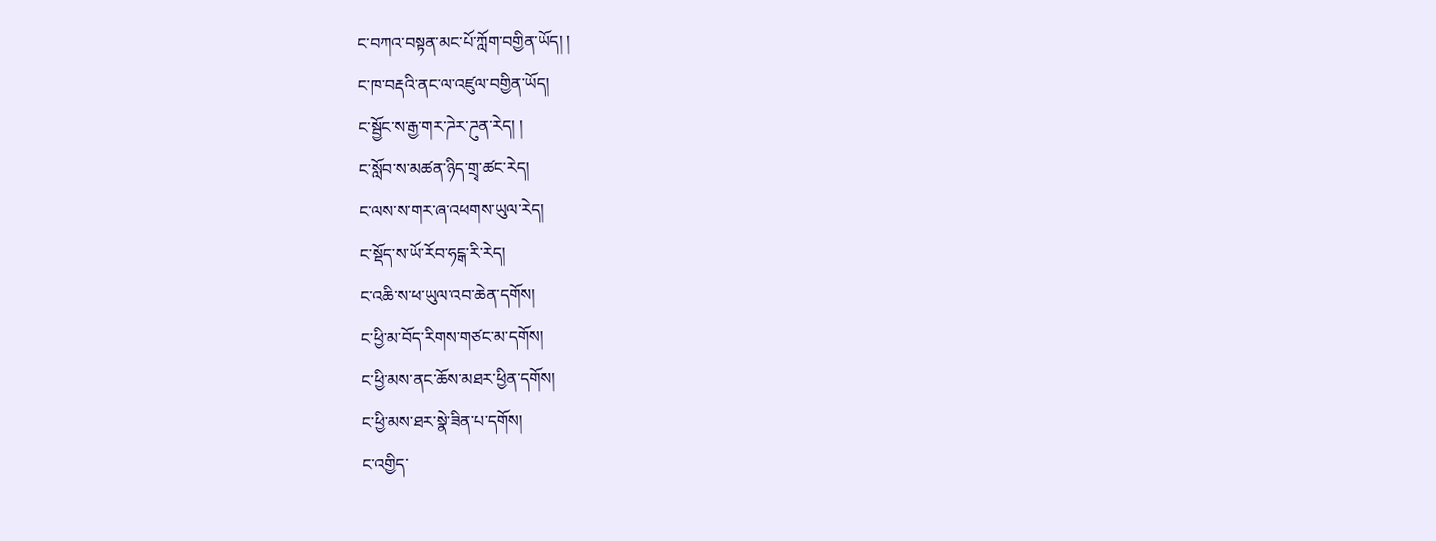ང་བཀའ་བསྟན་མང་པོ་ཀློག་བགྱིན་ཡོད། །
ང་ཁ་བརྡའི་ནང་ལ་འཛུལ་བགྱིན་ཡོད།
ང་སྦྱོང་ས་རྒྱ་གར་ཌེར་ཌུན་རེད། །
ང་སློབ་ས་མཚན་ཉིད་གྲྭ་ཚང་རེད།
ང་ལས་ས་གར་ཞ་འཕགས་ཡུལ་རེད།
ང་སྡོད་ས་ཡོ་རོབ་ཧངྒ་རི་རེད།
ང་འཆི་ས་ཕ་ཡུལ་འབ་ཆེན་དགོས།
ང་ཕྱི་མ་བོད་རིགས་གཙང་མ་དགོས།
ང་ཕྱི་མས་ནང་ཆོས་མཐར་ཕྱིན་དགོས།
ང་ཕྱི་མས་ཐར་སྣེ་ཟིན་པ་དགོས།
ང་འགྱིད་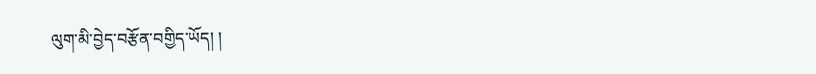ལུག་མི་བྱེད་བརྩོན་བགྱིད་ཡོད། །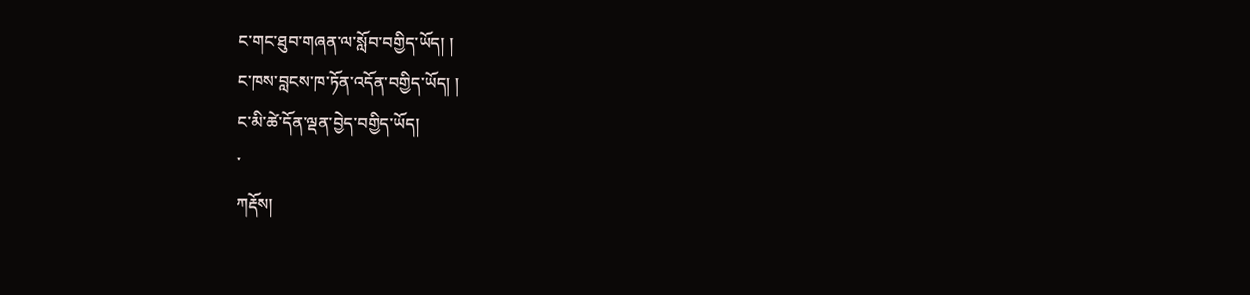ང་གང་ཐུབ་གཞན་ལ་སློབ་བགྱིད་ཡོད། །
ང་ཁས་བླངས་ཁ་ཏོན་འདོན་བགྱིད་ཡོད། །
ང་མི་ཚེ་དོན་ལྡན་བྱེད་བགྱིད་ཡོད།
་
ཀརྡོས།